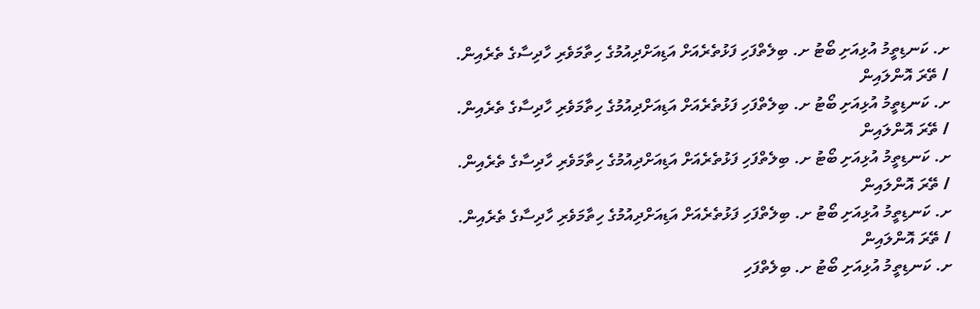ށ. ކަނޑިތީމު އުޅިއަށި ބޯޓު ށ. ބިލެތްފަހި ފަޅުތެރެއަށް އަޑިއަށްދިއުމުގެ ހިތާމަވެރި ހާދިސާގެ ތެރެއިން.
/ ތޭރަ އޮންލައިން
ށ. ކަނޑިތީމު އުޅިއަށި ބޯޓު ށ. ބިލެތްފަހި ފަޅުތެރެއަށް އަޑިއަށްދިއުމުގެ ހިތާމަވެރި ހާދިސާގެ ތެރެއިން.
/ ތޭރަ އޮންލައިން
ށ. ކަނޑިތީމު އުޅިއަށި ބޯޓު ށ. ބިލެތްފަހި ފަޅުތެރެއަށް އަޑިއަށްދިއުމުގެ ހިތާމަވެރި ހާދިސާގެ ތެރެއިން.
/ ތޭރަ އޮންލައިން
ށ. ކަނޑިތީމު އުޅިއަށި ބޯޓު ށ. ބިލެތްފަހި ފަޅުތެރެއަށް އަޑިއަށްދިއުމުގެ ހިތާމަވެރި ހާދިސާގެ ތެރެއިން.
/ ތޭރަ އޮންލައިން
ށ. ކަނޑިތީމު އުޅިއަށި ބޯޓު ށ. ބިލެތްފަހި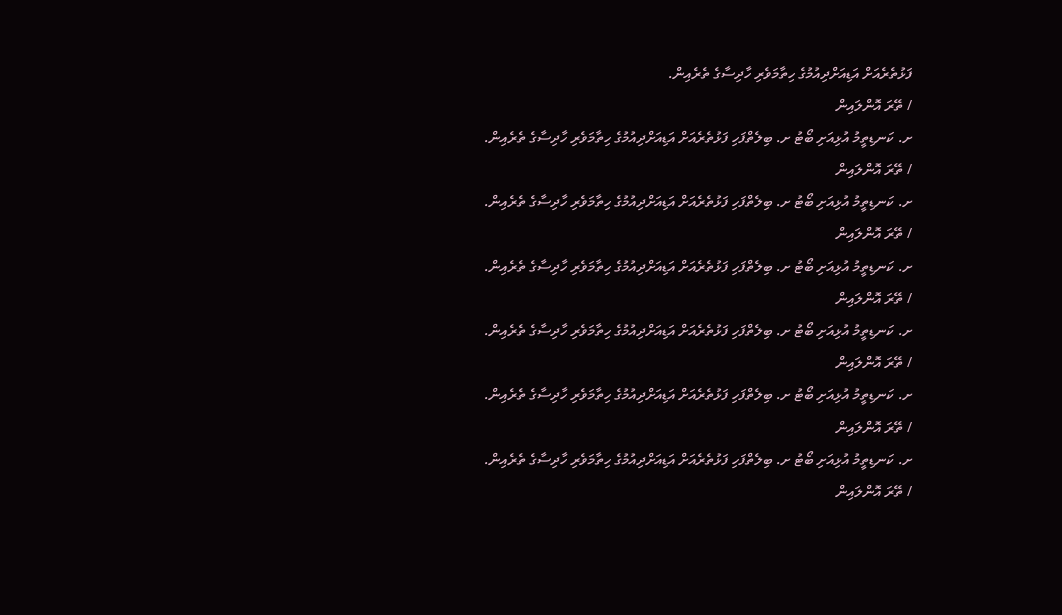ފަޅުތެރެއަށް އަޑިއަށްދިއުމުގެ ހިތާމަވެރި ހާދިސާގެ ތެރެއިން.
/ ތޭރަ އޮންލައިން
ށ. ކަނޑިތީމު އުޅިއަށި ބޯޓު ށ. ބިލެތްފަހި ފަޅުތެރެއަށް އަޑިއަށްދިއުމުގެ ހިތާމަވެރި ހާދިސާގެ ތެރެއިން.
/ ތޭރަ އޮންލައިން
ށ. ކަނޑިތީމު އުޅިއަށި ބޯޓު ށ. ބިލެތްފަހި ފަޅުތެރެއަށް އަޑިއަށްދިއުމުގެ ހިތާމަވެރި ހާދިސާގެ ތެރެއިން.
/ ތޭރަ އޮންލައިން
ށ. ކަނޑިތީމު އުޅިއަށި ބޯޓު ށ. ބިލެތްފަހި ފަޅުތެރެއަށް އަޑިއަށްދިއުމުގެ ހިތާމަވެރި ހާދިސާގެ ތެރެއިން.
/ ތޭރަ އޮންލައިން
ށ. ކަނޑިތީމު އުޅިއަށި ބޯޓު ށ. ބިލެތްފަހި ފަޅުތެރެއަށް އަޑިއަށްދިއުމުގެ ހިތާމަވެރި ހާދިސާގެ ތެރެއިން.
/ ތޭރަ އޮންލައިން
ށ. ކަނޑިތީމު އުޅިއަށި ބޯޓު ށ. ބިލެތްފަހި ފަޅުތެރެއަށް އަޑިއަށްދިއުމުގެ ހިތާމަވެރި ހާދިސާގެ ތެރެއިން.
/ ތޭރަ އޮންލައިން
ށ. ކަނޑިތީމު އުޅިއަށި ބޯޓު ށ. ބިލެތްފަހި ފަޅުތެރެއަށް އަޑިއަށްދިއުމުގެ ހިތާމަވެރި ހާދިސާގެ ތެރެއިން.
/ ތޭރަ އޮންލައިން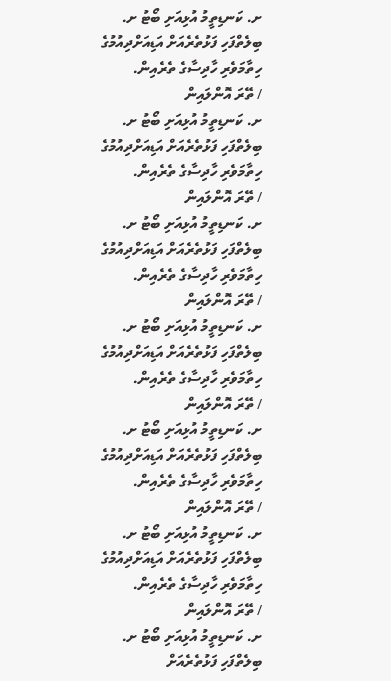ށ. ކަނޑިތީމު އުޅިއަށި ބޯޓު ށ. ބިލެތްފަހި ފަޅުތެރެއަށް އަޑިއަށްދިއުމުގެ ހިތާމަވެރި ހާދިސާގެ ތެރެއިން.
/ ތޭރަ އޮންލައިން
ށ. ކަނޑިތީމު އުޅިއަށި ބޯޓު ށ. ބިލެތްފަހި ފަޅުތެރެއަށް އަޑިއަށްދިއުމުގެ ހިތާމަވެރި ހާދިސާގެ ތެރެއިން.
/ ތޭރަ އޮންލައިން
ށ. ކަނޑިތީމު އުޅިއަށި ބޯޓު ށ. ބިލެތްފަހި ފަޅުތެރެއަށް އަޑިއަށްދިއުމުގެ ހިތާމަވެރި ހާދިސާގެ ތެރެއިން.
/ ތޭރަ އޮންލައިން
ށ. ކަނޑިތީމު އުޅިއަށި ބޯޓު ށ. ބިލެތްފަހި ފަޅުތެރެއަށް އަޑިއަށްދިއުމުގެ ހިތާމަވެރި ހާދިސާގެ ތެރެއިން.
/ ތޭރަ އޮންލައިން
ށ. ކަނޑިތީމު އުޅިއަށި ބޯޓު ށ. ބިލެތްފަހި ފަޅުތެރެއަށް އަޑިއަށްދިއުމުގެ ހިތާމަވެރި ހާދިސާގެ ތެރެއިން.
/ ތޭރަ އޮންލައިން
ށ. ކަނޑިތީމު އުޅިއަށި ބޯޓު ށ. ބިލެތްފަހި ފަޅުތެރެއަށް އަޑިއަށްދިއުމުގެ ހިތާމަވެރި ހާދިސާގެ ތެރެއިން.
/ ތޭރަ އޮންލައިން
ށ. ކަނޑިތީމު އުޅިއަށި ބޯޓު ށ. ބިލެތްފަހި ފަޅުތެރެއަށް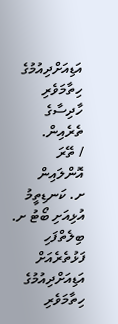އަޑިއަށްދިއުމުގެ ހިތާމަވެރި ހާދިސާގެ ތެރެއިން.
/ ތޭރަ އޮންލައިން
ށ. ކަނޑިތީމު އުޅިއަށި ބޯޓު ށ. ބިލެތްފަހި ފަޅުތެރެއަށް އަޑިއަށްދިއުމުގެ ހިތާމަވެރި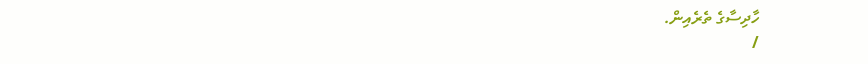ހާދިސާގެ ތެރެއިން.
/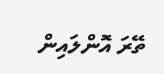ތޭރަ އޮންލައިން